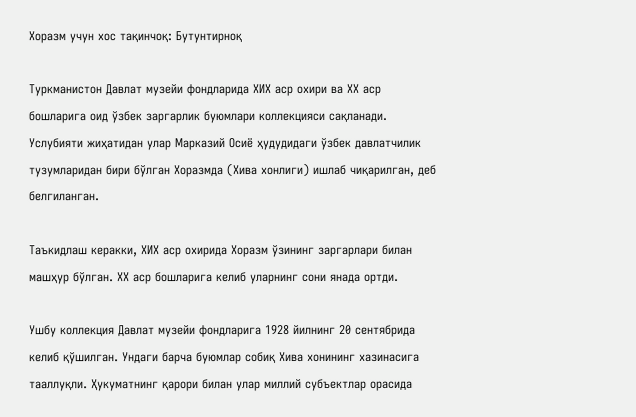Хоразм учун хос тақинчоқ: Бутунтирноқ

Туркманистон Давлат музейи фондларида ХИХ аср охири ва ХХ аср бошларига оид ўзбек заргарлик буюмлари коллекцияси сақланади. Услубияти жиҳатидан улар Марказий Осиё ҳудудидаги ўзбек давлатчилик тузумларидан бири бўлган Хоразмда (Хива хонлиги) ишлаб чиқарилган, деб белгиланган.

Таъкидлаш керакки, ХИХ аср охирида Хоразм ўзининг заргарлари билан машҳур бўлган. ХХ аср бошларига келиб уларнинг сони янада ортди.

Ушбу коллекция Давлат музейи фондларига 1928 йилнинг 20 сентябрида келиб қўшилган. Ундаги барча буюмлар собиқ Хива хонининг хазинасига тааллуқли. Ҳукуматнинг қарори билан улар миллий субъектлар орасида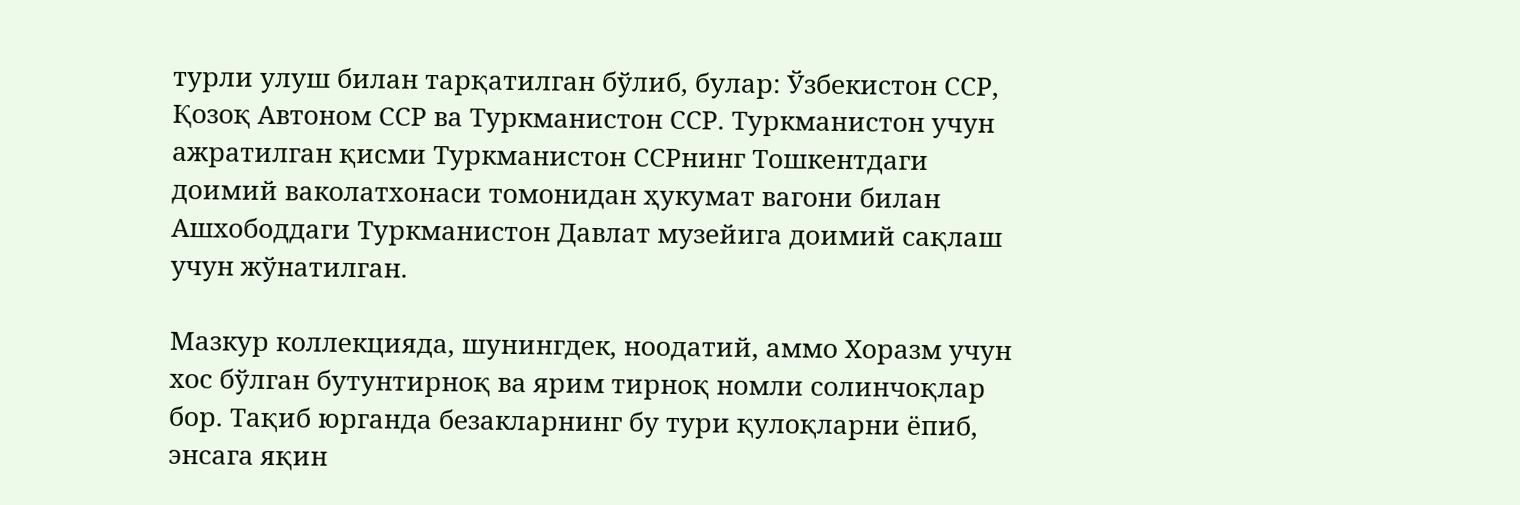турли улуш билан тарқатилган бўлиб, булар: Ўзбекистон ССР, Қозоқ Автоном ССР ва Туркманистон ССР. Туркманистон учун ажратилган қисми Туркманистон ССРнинг Тошкентдаги доимий ваколатхонаси томонидан ҳукумат вагони билан Ашхободдаги Туркманистон Давлат музейига доимий сақлаш учун жўнатилган.

Мазкур коллекцияда, шунингдек, ноодатий, аммо Хоразм учун хос бўлган бутунтирноқ ва ярим тирноқ номли солинчоқлар бор. Тақиб юрганда безакларнинг бу тури қулоқларни ёпиб, энсага яқин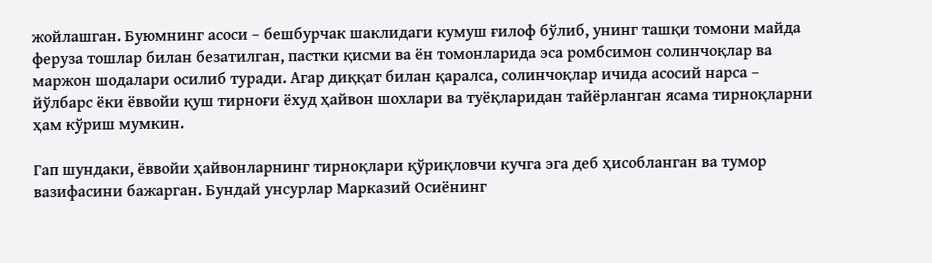жойлашган. Буюмнинг асоси – бешбурчак шаклидаги кумуш ғилоф бўлиб, унинг ташқи томони майда феруза тошлар билан безатилган, пастки қисми ва ён томонларида эса ромбсимон солинчоқлар ва маржон шодалари осилиб туради. Агар диққат билан қаралса, солинчоқлар ичида асосий нарса – йўлбарс ёки ёввойи қуш тирноғи ёхуд ҳайвон шохлари ва туёқларидан тайёрланган ясама тирноқларни ҳам кўриш мумкин.

Гап шундаки, ёввойи ҳайвонларнинг тирноқлари қўриқловчи кучга эга деб ҳисобланган ва тумор вазифасини бажарган. Бундай унсурлар Марказий Осиёнинг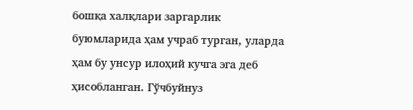бошқа халқлари заргарлик буюмларида ҳам учраб турган, уларда ҳам бу унсур илоҳий кучга эга деб ҳисобланган. Гўчбуйнуз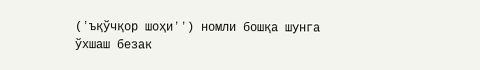(ʼъқўчқор шоҳиʼʼ) номли бошқа шунга ўхшаш безак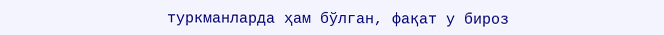туркманларда ҳам бўлган, фақат у бироз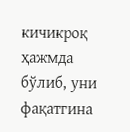кичикроқ ҳажмда бўлиб, уни фақатгина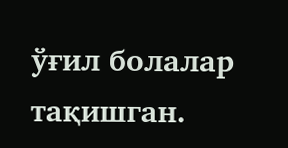ўғил болалар тақишган.